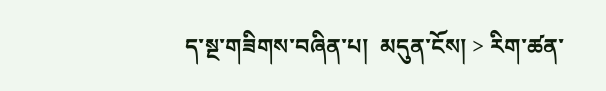ད་སྔ་གཟིགས་བཞིན་པ།  མདུན་ངོས། > རིག་ཚན་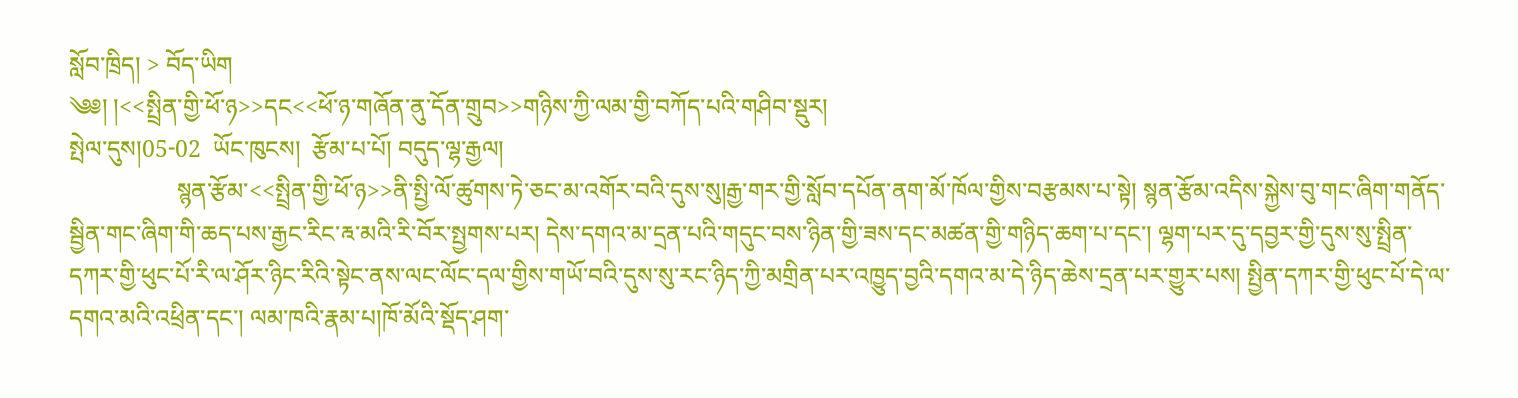སློབ་ཁྲིད། > བོད་ཡིག
༄༅། །<<སྤྲིན་གྱི་ཕོ་ཉ>>དང<<ཕོ་ཉ་གཞོན་ནུ་དོན་གྲུབ>>གཉིས་ཀྱི་ལམ་གྱི་བཀོད་པའི་གཤིབ་སྡུར།
སྤེལ་དུས།05-02  ཡོང་ཁུངས།  རྩོམ་པ་པོ། བདུད་ལྷ་རྒྱལ།
                  སྙན་རྩོམ་<<སྤྲིན་གྱི་ཕོ་ཉ>>ནི་སྤྱི་ལོ་ཚུགས་ཏེ་ཅང་མ་འགོར་བའི་དུས་སུ།རྒྱ་གར་གྱི་སློབ་དཔོན་ནག་མོ་ཁོལ་གྱིས་བརྩམས་པ་སྟེ། སྙན་རྩོམ་འདིས་སྐྱེས་བུ་གང་ཞིག་གནོད་སྦྱིན་གང་ཞིག་གི་ཆད་པས་རྒྱང་རིང་རྰ་མའི་རི་བོར་སྤྱགས་པར། དེས་དགའ་མ་དྲན་པའི་གདུང་བས་ཉིན་གྱི་ཟས་དང་མཚན་གྱི་གཉིད་ཆག་པ་དང་། ལྷག་པར་དུ་དབྱར་གྱི་དུས་སུ་སྤྲིན་དཀར་གྱི་ཕུང་པོ་རི་ལ་ཤོར་ཉིང་རིའི་སྟེང་ནས་ལང་ལོང་དལ་གྱིས་གཡོ་བའི་དུས་སུ་རང་ཉིད་ཀྱི་མགྲིན་པར་འཁྱུད་བྱའི་དགའ་མ་དེ་ཉིད་ཆེས་དྲན་པར་གྱུར་པས། སྤྱིན་དཀར་གྱི་ཕུང་པོ་དེ་ལ་དགའ་མའི་འཕྲིན་དང་། ལམ་ཁའི་རྣམ་པ།ཁོ་མོའི་སྡོད་ཤག་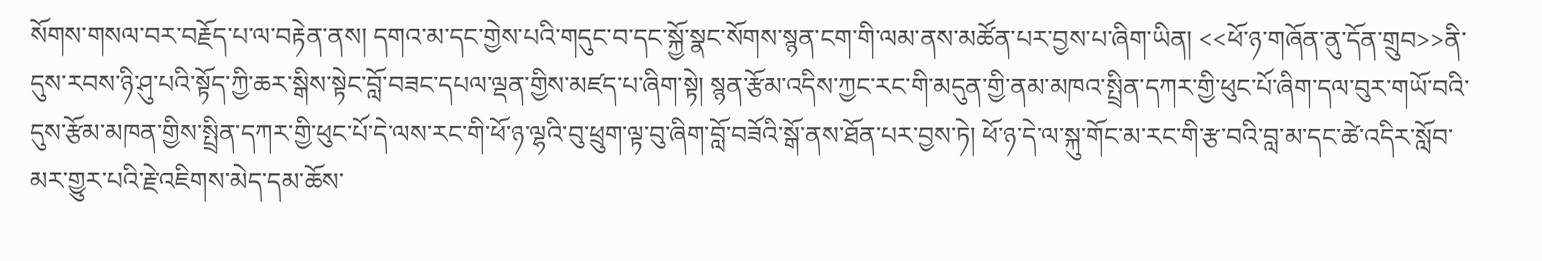སོགས་གསལ་བར་བརྗོད་པ་ལ་བརྟེན་ནས། དགའ་མ་དང་གྱེས་པའི་གདུང་བ་དང་སྐྱོ་སྣང་སོགས་སྙན་ངག་གི་ལམ་ནས་མཚོན་པར་བྱས་པ་ཞིག་ཡིན། <<ཕོ་ཉ་གཞོན་ནུ་དོན་གྲུབ>>ནི་དུས་རབས་ཉི་ཤུ་པའི་སྟོད་ཀྱི་ཆར་སྒིས་སྟེང་བློ་བཟང་དཔལ་ལྡན་གྱིས་མཛད་པ་ཞིག་སྟེ། སྙན་རྩོམ་འདིས་ཀྱང་རང་གི་མདུན་གྱི་ནམ་མཁའ་སྤྲིན་དཀར་གྱི་ཕུང་པོ་ཞིག་དལ་བུར་གཡོ་བའི་དུས་རྩོམ་མཁན་གྱིས་སྤྲིན་དཀར་གྱི་ཕུང་པོ་དེ་ལས་རང་གི་ཕོ་ཉ་ལྷའི་བུ་ཕྲུག་ལྟ་བུ་ཞིག་བློ་བཟོའི་སྒོ་ནས་ཐོན་པར་བྱས་ཏེ། ཕོ་ཉ་དེ་ལ་སྐུ་གོང་མ་རང་གི་རྩ་བའི་བླ་མ་དང་ཚེ་འདིར་སློབ་མར་གྱུར་པའི་རྗེ་འཇིགས་མེད་དམ་ཆོས་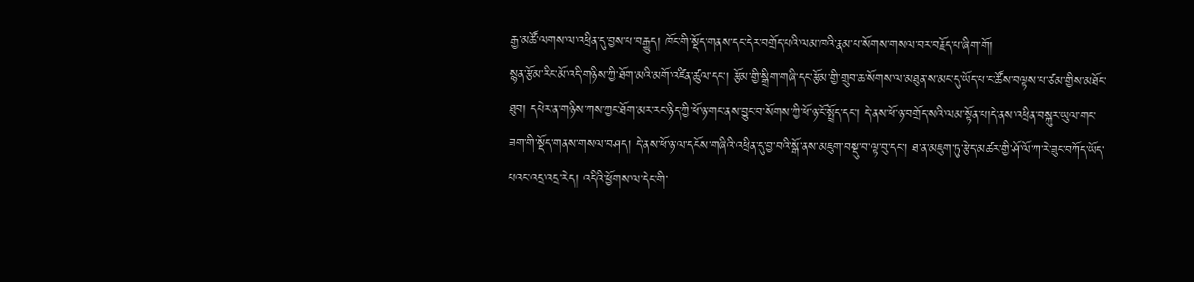རྒྱ་མཚོ་ལགས་ལ་འཕྲིན་དུ་བྱས་པ་བརྒྱུད། ཁོང་གི་སྡོད་གནས་དང་དེར་བགྲོད་པའི་ལམ་ཁའི་རྣམ་པ་སོགས་གསལ་བར་བརྗོད་པ་ཞིག་གོ།
སྙན་རྩོམ་རིང་མོ་འདི་གཉིས་ཀྱི་ཐོག་མའི་མགོ་འཛིན་ཚུལ་དང་། རྩོམ་གྱི་སྒྲིག་གཞི་དང་རྩོམ་གྱི་གྲུབ་ཆ་སོགས་ལ་མཐུན་ས་མང་དུ་ཡོད་པ་ང་ཚོས་བལྟས་པ་ཙམ་གྱིས་མཐོང་ཐུབ། དཔེར་ན་གཉིས་ཀས་ཀྱང་ཐོག་མར་རང་ཉིད་ཀྱི་ཕོ་ཉ་གང་ནས་བྱུང་བ་སོགས་ཀྱི་ཕོ་ཉ་ངོ་སྤྲོད་དང་། དེ་ནས་ཕོ་ཉ་བགྲོད་སའི་ལམ་སྟོན་པ།དེ་ནས་འཕྲིན་བསྐུར་ཡུལ་གང་ཟག་གི་སྡོད་གནས་གསལ་བཤད། དེ་ནས་ཕོ་ཉ་ལ་དངོས་གཞིའི་འཕྲིན་དུ་བྱ་བའི་སྒོ་ནས་མཇུག་བསྡུ་བ་ལྟ་བུ་དང་། ཐ་ན་མཇུག་ཏུ་རྩེད་མཚར་གྱི་ཤོ་ལོ་ཀ་རེ་ཟུང་བཀོད་ཡོད་པའང་འདྲ་འདྲ་རེད། འདིའི་ཕྱོགས་ལ་དེང་གི་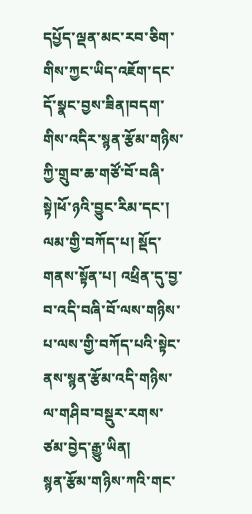དཔྱོད་ལྡན་མང་རབ་ཅིག་གིས་ཀྱང་ཡིད་འཇོག་དང་དོ་སྣང་བྱས་ཟིན།བདག་གིས་འདིར་སྙན་རྩོམ་གཉིས་ཀྱི་གྲུབ་ཆ་གཙོ་བོ་བཞི་སྟེ།ཕོ་ཉའི་བྱུང་རིམ་དང་། ལམ་གྱི་བཀོད་པ། སྡོད་གནས་སྟོན་པ། འཕྲིན་དུ་བྱ་བ་འདི་བཞི་བོ་ལས་གཉིས་པ་ལས་གྱི་བཀོད་པའི་སྟེང་ནས་སྙན་རྩོམ་འདི་གཉིས་ལ་གཤིབ་བསྡུར་རགས་ཙམ་བྱེད་རྒྱུ་ཡིན།
སྙན་རྩོམ་གཉིས་ཀའི་གང་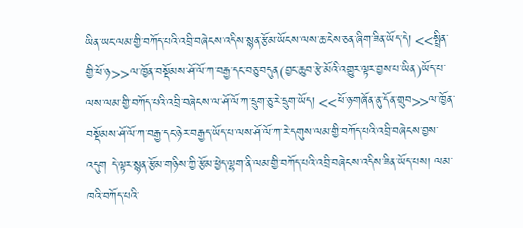ཡིན་ཡང་ལམ་གྱི་བཀོད་པའི་འབྲི་བཞེངས་འདིས་སྙན་རྩོམ་ཡོངས་ལས་ཆ་ངེས་ཅན་ཞིག་ཟིན་ཡོད་དེ། <<སྤྲིན་གྱི་ཕོ་ཉ>>ལ་ཁྱོན་བསྡོམས་ཤོ་ལོ་ཀ་བརྒྱ་དང་བཅུ་བདུན(བྱང་ཆུབ་རྩེ་མོའི་འགྱུར་ལྟར་བྱས་པ་ཡིན)ཡོད་པ་ལས་ལམ་གྱི་བཀོད་པའི་འབྲི་བཞེངས་ལ་ཤོ་ལོ་ཀ་དྲུག་ཅུ་རེ་དྲུག་ཡོད། <<ཕོ་ཉ་གཞོན་ནུ་དོན་གྲུབ>>ལ་ཁྱོན་བསྡོམས་ཤོ་ལོ་ཀ་བརྒྱ་དང་ཉེར་བརྒྱད་ཡོད་པ་ལས་ཤོ་ལོ་ཀ་རེ་དགུས་ལམ་གྱི་བཀོད་པའི་འབྲི་བཞེངས་བྱས་འདུག དེ་ལྟར་སྙན་རྩོམ་གཉིས་ཀྱི་རྩོམ་ཕྱེད་ལྷག་ནི་ལམ་གྱི་བཀོད་པའི་འབྲི་བཞེངས་འདིས་ཟིན་ཡོད་པས། ལམ་ཁའི་བཀོད་པའི་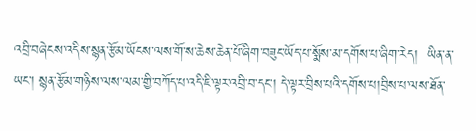འབྲི་བཞེངས་འདིས་སྙན་རྩོམ་ཡོངས་ལས་གོ་ས་ཆེས་ཆེན་པོ་ཞིག་བཟུང་ཡོད་པ་སྨོས་མ་དགོས་པ་ཞིག་རེད།  ཡིན་ན་ཡང་། སྙན་རྩོམ་གཉིས་ལས་ལམ་གྱི་བཀོད་པ་འདི་ཇི་ལྟར་འབྲི་བ་དང་། དེ་ལྟར་བྲིས་པའི་དགོས་པ།བྲིས་པ་ལས་ཐོན་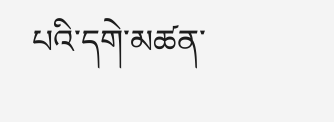པའི་དགེ་མཚན་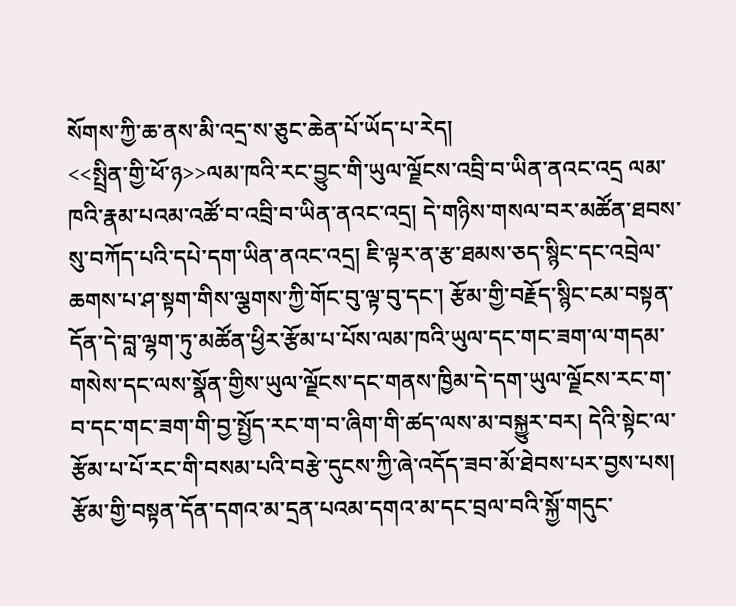སོགས་ཀྱི་ཆ་ནས་མི་འདྲ་ས་ཅུང་ཆེན་པོ་ཡོད་པ་རེད།
<<སྤྲིན་གྱི་ཕོ་ཉ>>ལམ་ཁའི་རང་བྱུང་གི་ཡུལ་ལྗོངས་འབྲི་བ་ཡིན་ནའང་འདྲ ལམ་ཁའི་རྣམ་པའམ་འཚོ་བ་འབྲི་བ་ཡིན་ནའང་འདྲ། དེ་གཉིས་གསལ་བར་མཚོན་ཐབས་སུ་བཀོད་པའི་དཔེ་དག་ཡིན་ནའང་འདྲ། ཇི་ལྟར་ན་རྩ་ཐམས་ཅད་སྙིང་དང་འབྲེལ་ཆགས་པ་ཤ་སྟག་གིས་ལྕགས་ཀྱི་གོང་བུ་ལྟ་བུ་དང་། རྩོམ་གྱི་བརྗོད་སྙིང་ངམ་བསྟན་དོན་དེ་བླ་ལྷག་ཏུ་མཚོན་ཕྱིར་རྩོམ་པ་པོས་ལམ་ཁའི་ཡུལ་དང་གང་ཟག་ལ་གདམ་གསེས་དང་ལས་སྣོན་གྱིས་ཡུལ་ལྗོངས་དང་གནས་ཁྱིམ་དེ་དག་ཡུལ་ལྗོངས་རང་ག་བ་དང་གང་ཟག་གི་བྱ་སྤྱོད་རང་ག་བ་ཞིག་གི་ཚད་ལས་མ་བསྐྱུར་བར། དེའི་སྟེང་ལ་རྩོམ་པ་པོ་རང་གི་བསམ་པའི་བརྩེ་དུངས་ཀྱི་ཞེ་འདོད་ཟབ་མོ་ཐེབས་པར་བྱས་པས། རྩོམ་གྱི་བསྟན་དོན་དགའ་མ་དྲན་པའམ་དགའ་མ་དང་བྲལ་བའི་སྐྱོ་གདུང་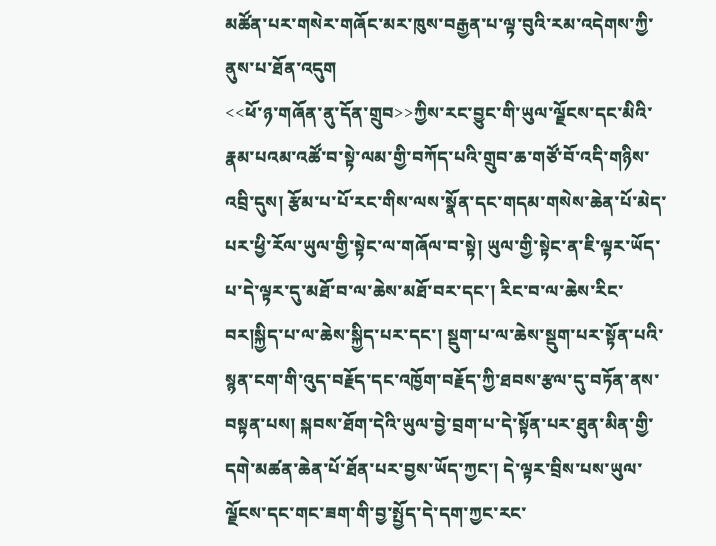མཚོན་པར་གསེར་གཞོང་མར་ཁུས་བརྒྱན་པ་ལྟ་བུའི་རམ་འདེགས་ཀྱི་ནུས་པ་ཐོན་འདུག
<<ཕོ་ཉ་གཞོན་ནུ་དོན་གྲུབ>>ཀྱིས་རང་བྱུང་གི་ཡུལ་ལྗོངས་དང་མིའི་རྣམ་པའམ་འཚོ་བ་སྟེ་ལམ་གྱི་བཀོད་པའི་གྲུབ་ཆ་གཙོ་བོ་འདི་གཉིས་འབྲི་དུས། རྩོམ་པ་པོ་རང་གིས་ལས་སྣོན་དང་གདམ་གསེས་ཆེན་པོ་མེད་པར་ཕྱི་རོལ་ཡུལ་གྱི་སྟེང་ལ་གཞོལ་བ་སྟེ། ཡུལ་གྱི་སྟེང་ན་ཇི་ལྟར་ཡོད་པ་དེ་ལྟར་དུ་མཐོ་བ་ལ་ཆེས་མཐོ་བར་དང་། རིང་བ་ལ་ཆེས་རིང་བར།སྐྱིད་པ་ལ་ཆེས་སྐྱིད་པར་དང་། སྡུག་པ་ལ་ཆེས་སྡུག་པར་སྟོན་པའི་སྙན་ངག་གི་འུད་བརྗོད་དང་འཁྱོག་བརྗོད་ཀྱི་ཐབས་རྩལ་དུ་བཏོན་ནས་བསྟན་པས། སྐབས་ཐོག་དེའི་ཡུལ་བྱེ་བྲག་པ་དེ་སྟོན་པར་ཐུན་མིན་གྱི་དགེ་མཚན་ཆེན་པོ་ཐོན་པར་བྱས་ཡོད་ཀྱང་། དེ་ལྟར་བྲིས་པས་ཡུལ་ལྗོངས་དང་གང་ཟག་གི་བྱ་སྤྱོད་དེ་དག་ཀྱང་རང་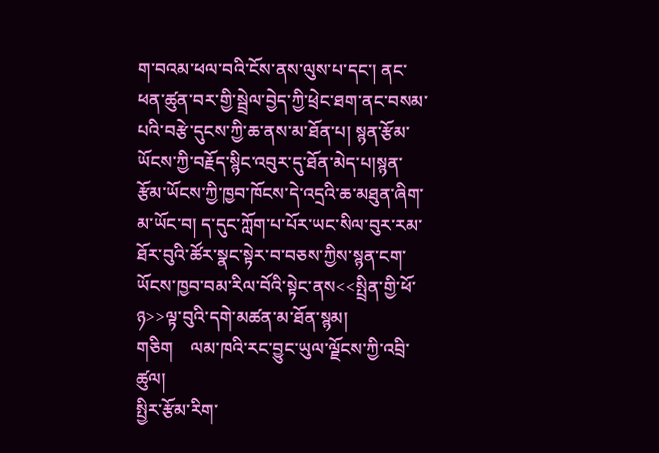ག་བའམ་ཕལ་བའི་ངོས་ནས་ལུས་པ་དང་། ནང་ཕན་ཚུན་བར་གྱི་སྦྲེལ་བྱེད་ཀྱི་ཕྲེང་ཐག་ནང་བསམ་པའི་བརྩེ་དུངས་ཀྱི་ཆ་ནས་མ་ཐོན་པ། སྙན་རྩོམ་ཡོངས་ཀྱི་བརྗོད་སྙིང་འབུར་དུ་ཐོན་མེད་པ།སྙན་རྩོམ་ཡོངས་ཀྱི་ཁྱབ་ཁོངས་དེ་འདྲའི་ཆ་མཐུན་ཞིག་མ་ཡོང་བ། ད་དུང་ཀློག་པ་པོར་ཡང་སིལ་བུར་རམ་ཐོར་བུའི་ཚོར་སྣང་སྟེར་བ་བཅས་ཀྱིས་སྙན་ངག་ཡོངས་ཁྱབ་བམ་རིལ་བོའི་སྟེང་ནས<<སྤྲིན་གྱི་ཕོ་ཉ>>ལྟ་བུའི་དགེ་མཚན་མ་ཐོན་སྙམ།
གཅིག    ལམ་ཁའི་རང་བྱུང་ཡུལ་ལྗོངས་ཀྱི་འབྲི་ཚུལ།
སྤྱིར་རྩོམ་རིག་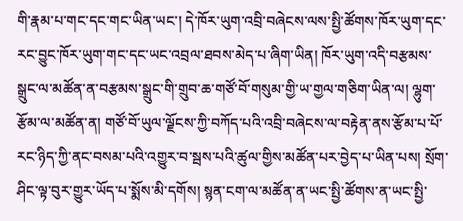གི་རྣམ་པ་གང་དང་གང་ཡིན་ཡང་། དེ་ཁོར་ཡུག་འབྲི་བཞེངས་ལས་སྤྱི་ཚོགས་ཁོར་ཡུག་དང་རང་བྱུང་ཁོར་ཡུག་གང་དང་ཡང་འབྲལ་ཐབས་མེད་པ་ཞིག་ཡིན། ཁོར་ཡུག་འདི་བརྩམས་སྒྲུང་ལ་མཚོན་ན་བརྩམས་སྒྲུང་གི་གྲུབ་ཆ་གཙོ་བོ་གསུམ་གྱི་ཡ་གྱལ་གཅིག་ཡིན་ལ། ལྷུག་རྩོམ་ལ་མཚོན་ན། གཙོ་བོ་ཡུལ་ལྗོངས་ཀྱི་བཀོད་པའི་འབྲི་བཞེངས་ལ་བརྟེན་ནས་རྩོམ་པ་པོ་རང་ཉིད་ཀྱི་ནང་བསམ་པའི་འགྱུར་བ་སྦས་པའི་ཚུལ་གྱིས་མཚོན་པར་བྱེད་པ་ཡིན་པས། སྲོག་ཤིང་ལྟ་བུར་གྱུར་ཡོད་པ་སྨོས་མི་དགོས། སྙན་ངག་ལ་མཚོན་ན་ཡང་སྤྱི་ཚོགས་ན་ཡང་སྤྱི་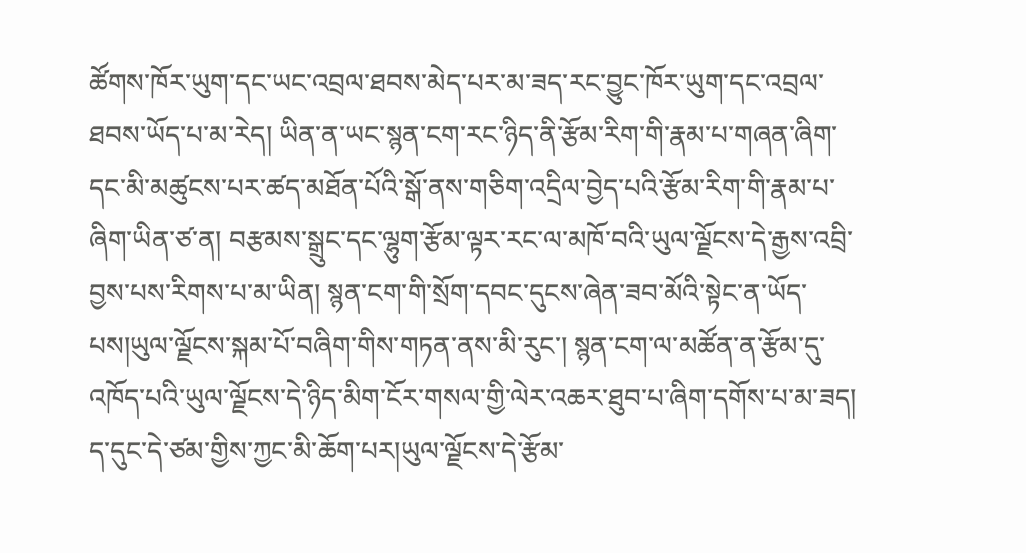ཚོགས་ཁོར་ཡུག་དང་ཡང་འབྲལ་ཐབས་མེད་པར་མ་ཟད་རང་བྱུང་ཁོར་ཡུག་དང་འབྲལ་ཐབས་ཡོད་པ་མ་རེད། ཡིན་ན་ཡང་སྙན་ངག་རང་ཉིད་ནི་རྩོམ་རིག་གི་རྣམ་པ་གཞན་ཞིག་དང་མི་མཚུངས་པར་ཚད་མཐོན་པོའི་སྒོ་ནས་གཅིག་འདྲིལ་བྱེད་པའི་རྩོམ་རིག་གི་རྣམ་པ་ཞིག་ཡིན་ཙ་ན། བརྩམས་སྒྲུང་དང་ལྷུག་རྩོམ་ལྟར་རང་ལ་མཁོ་བའི་ཡུལ་ལྗོངས་དེ་རྒྱས་འབྲི་བྱས་པས་རིགས་པ་མ་ཡིན། སྙན་ངག་གི་སྲོག་དབང་དུངས་ཞེན་ཟབ་མོའི་སྟེང་ན་ཡོད་པས།ཡུལ་ལྗོངས་སྐམ་པོ་བཞིག་གིས་གཏན་ནས་མི་རུང་། སྙན་ངག་ལ་མཚོན་ན་རྩོམ་དུ་འཁོད་པའི་ཡུལ་ལྗོངས་དེ་ཉིད་མིག་ངོར་གསལ་གྱི་ལེར་འཆར་ཐུབ་པ་ཞིག་དགོས་པ་མ་ཟད། ད་དུང་དེ་ཙམ་གྱིས་ཀྱང་མི་ཆོག་པར།ཡུལ་ལྗོངས་དེ་རྩོམ་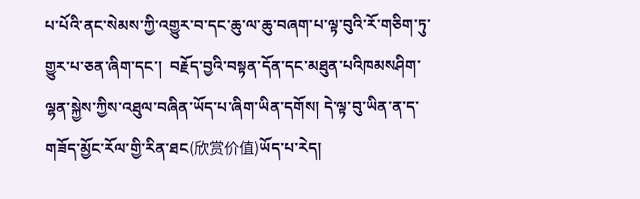པ་པོའི་ནང་སེམས་ཀྱི་འགྱུར་བ་དང་ཆུ་ལ་ཆུ་བཞག་པ་ལྟ་བུའི་རོ་གཅིག་ཏུ་གྱུར་པ་ཅན་ཞིག་དང་།  བརྗོད་བྱའི་བསྟན་དོན་དང་མཐུན་པའིཁམསཤིག་ལྷན་སྐྱེས་ཀྱིས་འཐུལ་བཞིན་ཡོད་པ་ཞིག་ཡིན་དགོས། དེ་ལྟ་བུ་ཡིན་ན་ད་གཟོད་མྱོང་རོལ་གྱི་རིན་ཐང(欣赏价值)ཡོད་པ་རེད།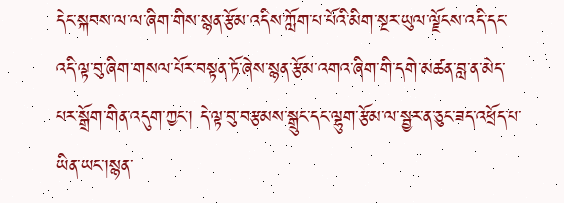དེང་སྐབས་ལ་ལ་ཞིག་གིས་སྙན་རྩོམ་འདིས་ཀློག་པ་པོའི་མིག་སྔར་ཡུལ་ལྗོངས་འདི་དང་འདི་ལྟ་བུ་ཞིག་གསལ་པོར་བསྟན་ཏོ་ཞེས་སྙན་རྩོམ་འགའ་ཞིག་གི་དགེ་མཚན་བླ་ན་མེད་པར་སྒྲོག་གིན་འདུག་ཀྱང་། དེ་ལྟ་བུ་བརྩམས་སྒྲུང་དང་ལྷུག་རྩོམ་ལ་སྦྱར་ན་ཅུང་ཟད་འཕྲོད་པ་ཡིན་ཡང་།སྙན་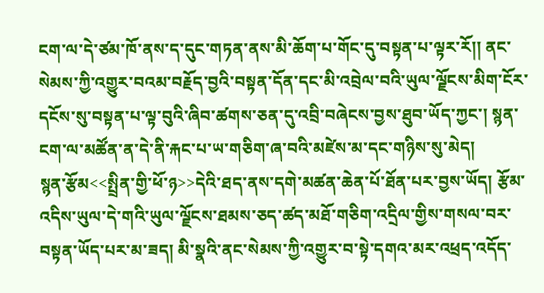ངག་ལ་དེ་ཙམ་ཁོ་ནས་ད་དུང་གཏན་ནས་མི་ཆོག་པ་གོང་དུ་བསྟན་པ་ལྟར་རོ།། ནང་སེམས་ཀྱི་འགྱུར་བའམ་བརྗོད་བྱའི་བསྟན་དོན་དང་མི་འབྲེལ་བའི་ཡུལ་ལྗོངས་མིག་ངོར་དངོས་སུ་བསྟན་པ་ལྟ་བུའི་ཞིབ་ཚགས་ཅན་དུ་འབྲི་བཞེངས་བྱས་ཐུབ་ཡོད་ཀྱང་། སྙན་ངག་ལ་མཚོན་ན་དེ་ནི་རྐང་པ་ཡ་གཅིག་ཞ་བའི་མཛེས་མ་དང་གཉིས་སུ་མེད།
སྙན་རྩོམ<<སྤྲིན་གྱི་ཕོ་ཉ>>དེའི་ཐད་ནས་དགེ་མཚན་ཆེན་པོ་ཐོན་པར་བྱས་ཡོད། རྩོམ་འདིས་ཡུལ་དེ་གའི་ཡུལ་ལྗོངས་ཐམས་ཅད་ཚད་མཐོ་གཅིག་འདྲིལ་གྱིས་གསལ་བར་བསྟན་ཡོད་པར་མ་ཟད། མི་སྣའི་ནང་སེམས་ཀྱི་འགྱུར་བ་སྟེ་དགའ་མར་འཕྲད་འདོད་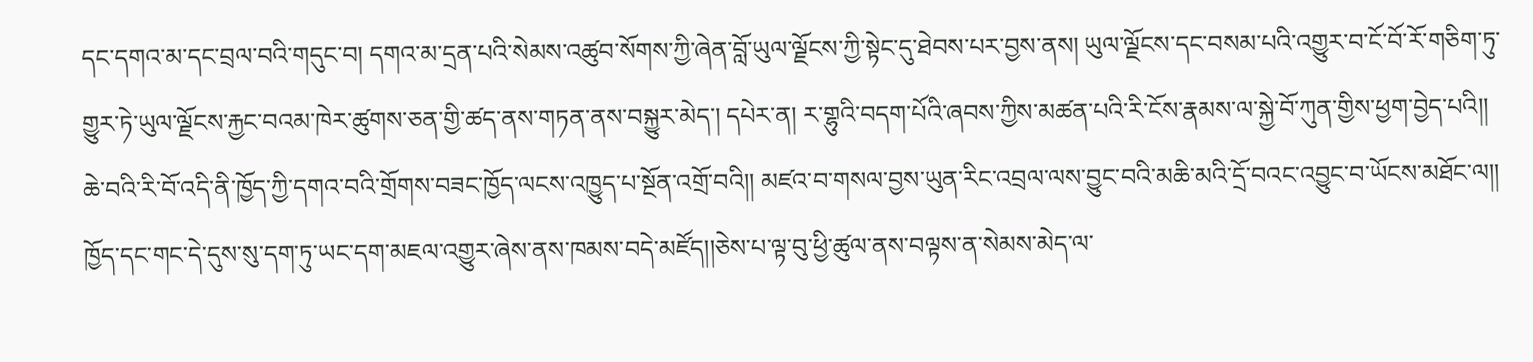དང་དགའ་མ་དང་བྲལ་བའི་གདུང་བ། དགའ་མ་དྲན་པའི་སེམས་འཚུབ་སོགས་ཀྱི་ཞེན་བློ་ཡུལ་ལྗོངས་ཀྱི་སྟེང་དུ་ཐེབས་པར་བྱས་ནས། ཡུལ་ལྗོངས་དང་བསམ་པའི་འགྱུར་བ་ངོ་བོ་རོ་གཅིག་ཏུ་གྱུར་ཏེ་ཡུལ་ལྗོངས་རྐྱང་བའམ་ཁེར་ཚུགས་ཅན་གྱི་ཚད་ནས་གཏན་ནས་བསྐྱུར་མེད་། དཔེར་ན། ར་གྷུའི་བདག་པོའི་ཞབས་ཀྱིས་མཚན་པའི་རི་ངོས་རྣམས་ལ་སྐྱེ་བོ་ཀུན་གྱིས་ཕྱག་བྱེད་པའི།། ཆེ་བའི་རི་བོ་འདི་ནི་ཁྱོད་ཀྱི་དགའ་བའི་གྲོགས་བཟང་ཁྱོད་ལངས་འཁྱུད་པ་སྔོན་འགྲོ་བའི།། མཛའ་བ་གསལ་བྱས་ཡུན་རིང་འབྲལ་ལས་བྱུང་བའི་མཆི་མའི་དྲོ་བའང་འབྱུང་བ་ཡོངས་མཐོང་ལ།། ཁྱོད་དང་གང་དེ་དུས་སུ་དག་ཏུ་ཡང་དག་མཇལ་འགྱུར་ཞེས་ནས་ཁམས་བདེ་མཛོད།།ཅེས་པ་ལྟ་བུ་ཕྱི་ཚུལ་ནས་བལྟས་ན་སེམས་མེད་ལ་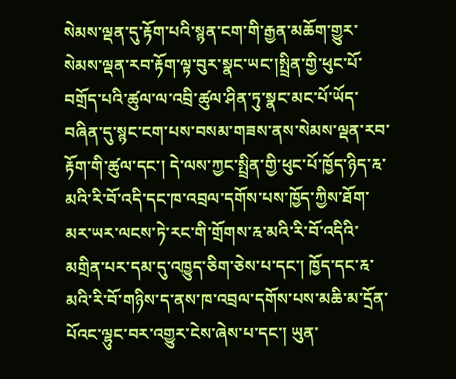སེམས་ལྡན་དུ་རྟོག་པའི་སྙན་ངག་གི་རྒྱན་མཆོག་གྱུར་སེམས་ལྡན་རབ་རྟོག་ལྟ་བུར་སྣང་ཡང་།སྤྲིན་གྱི་ཕུང་པོ་བགྲོད་པའི་ཚུལ་ལ་འབྲི་ཚུལ་ཤིན་ཏུ་སྣང་མང་པོ་ཡོད་བཞིན་དུ་སྙང་ངག་པས་བསམ་གཟས་ནས་སེམས་ལྡན་རབ་རྟོག་གི་ཚུལ་དང་། དེ་ལས་ཀྱང་སྤྲིན་གྱི་ཕུང་པོ་ཁྱོད་ཉིད་རྰ་མའི་རི་བོ་འདི་དང་ཁ་འབྲལ་དགོས་པས་ཁྱོད་ཀྱིས་ཐོག་མར་ཡར་ལངས་ཏེ་རང་གི་གྲོགས་རྰ་མའི་རི་བོ་འདིའི་མགྲིན་པར་དམ་དུ་འཁྱུད་ཅིག་ཅེས་པ་དང་། ཁྱོད་དང་རྰ་མའི་རི་བོ་གཉིས་ད་ནས་ཁ་འབྲལ་དགོས་པས་མཆི་མ་དྲོན་པོའང་ལྷུང་བར་འགྱུར་ངེས་ཞེས་པ་དང་། ཡུན་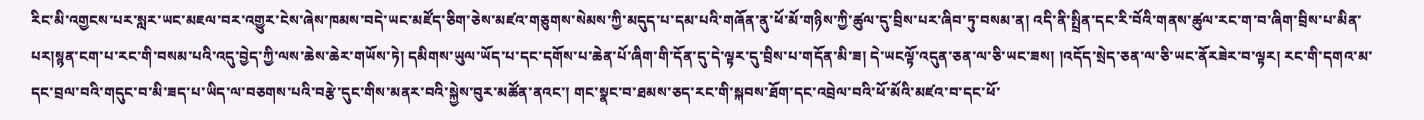རིང་མི་འགྱངས་པར་སླར་ཡང་མཇལ་བར་འགྱུར་ངེས་ཞེས་ཁམས་བདེ་ཡང་མཛོད་ཅིག་ཅེས་མཛའ་གཅུགས་སེམས་ཀྱི་མདུད་པ་དམ་པའི་གཞོན་ནུ་ཕོ་མོ་གཉིས་ཀྱི་ཚུལ་དུ་བྲིས་པར་ཞིབ་ཏུ་བསམ་ན། འདི་ནི་སྤྲིན་དང་རི་བོའི་གནས་ཚུལ་རང་ག་བ་ཞིག་བྲིས་པ་མིན་པར།སྙན་ངག་པ་རང་གི་བསམ་པའི་འདུ་བྱེད་ཀྱི་ལས་ཆེས་ཆེར་གཡོས་ཏེ། དམིགས་ཡུལ་ཡོད་པ་དང་དགོས་པ་ཆེན་པོ་ཞིག་གི་དོན་དུ་དེ་ལྟར་དུ་བྲིས་པ་གདོན་མི་ཟ། དེ་ཡངལྟོ་འདུན་ཅན་ལ་ཅི་ཡང་ཟས། །འདོད་སྲེད་ཅན་ལ་ཅི་ཡང་ནོརཟེར་བ་ལྟར། རང་གི་དགའ་མ་དང་བྲལ་བའི་གདུང་བ་མི་ཟད་པ་ཡིད་ལ་བཅགས་པའི་བརྩེ་དུང་གིས་མནར་བའི་སྐྱེས་བུར་མཚོན་ནའང་། གང་སྣང་བ་ཐམས་ཅད་རང་གི་སྐབས་ཐོག་དང་འབྲེལ་བའི་ཕོ་མོའི་མཛའ་བ་དང་ཕོ་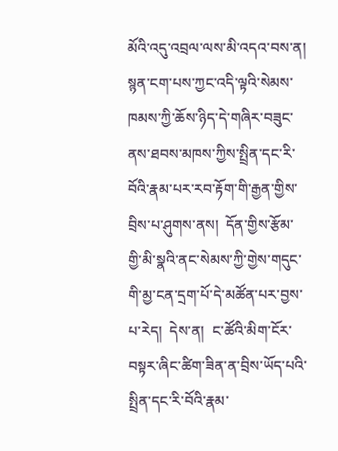མོའི་འདུ་འབྲལ་ལས་མི་འདའ་བས་ན། སྙན་ངག་པས་ཀྱང་འདི་ལྟའི་སེམས་ཁམས་ཀྱི་ཆོས་ཉིད་དེ་གཞིར་བཟུང་ནས་ཐབས་མཁས་ཀྱིས་སྤྲིན་དང་རི་བོའི་རྣམ་པར་རབ་རྟོག་གི་རྒྱན་གྱིས་བྲིས་པ་ཤུགས་ནས།  དོན་གྱིས་རྩོམ་གྱི་མི་སྣའི་ནང་སེམས་ཀྱི་གྱེས་གདུང་གི་མྱ་ངན་དྲག་པོ་དེ་མཚོན་པར་བྱས་པ་རེད།  དེས་ན།  ང་ཚོའི་མིག་ངོར་བསྟར་ཞིང་ཚིག་ཟིན་ན་བྲིས་ཡོད་པའི་སྤྲིན་དང་རི་བོའི་རྣམ་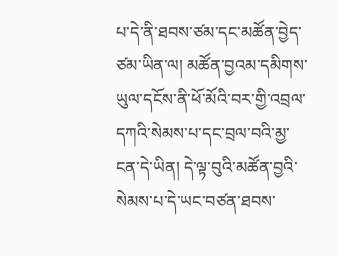པ་དེ་ནི་ཐབས་ཙམ་དང་མཚོན་བྱེད་ཙམ་ཡིན་ལ། མཚོན་བྱའམ་དམིགས་ཡུལ་དངོས་ནི་ཕོ་མོའི་བར་གྱི་འབྲལ་དཀའི་སེམས་པ་དང་བྲལ་བའི་མྱ་ངན་དེ་ཡིན། དེ་ལྟ་བུའི་མཚོན་བྱའི་སེམས་པ་དེ་ཡང་བཙན་ཐབས་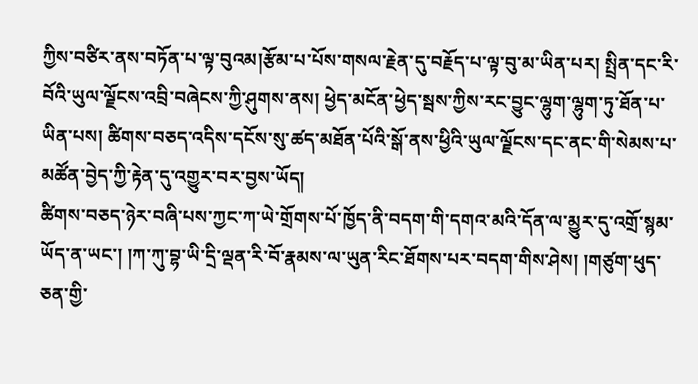ཀྱིས་བཙིར་ནས་བཏོན་པ་ལྟ་བུའམ།རྩོམ་པ་པོས་གསལ་རྗེན་དུ་བརྗོད་པ་ལྟ་བུ་མ་ཡིན་པར། སྤྲིན་དང་རི་བོའི་ཡུལ་ལྗོངས་འབྲི་བཞེངས་ཀྱི་ཤུགས་ནས། ཕྱེད་མངོན་ཕྱེད་སྦས་ཀྱིས་རང་བྱུང་ལྷུག་ལྷུག་ཏུ་ཐོན་པ་ཡིན་པས། ཚིགས་བཅད་འདིས་དངོས་སུ་ཚད་མཐོན་པོའི་སྒོ་ནས་ཕྱིའི་ཡུལ་ལྗོངས་དང་ནང་གི་སེམས་པ་མཚོན་བྱེད་ཀྱི་རྟེན་དུ་འགྱུར་བར་བྱས་ཡོད།
ཚིགས་བཅད་ཉེར་བཞི་པས་ཀྱང་ཀ་ཡེ་གྲོགས་པོ་ཁྱོད་ནི་བདག་གི་དགའ་མའི་དོན་ལ་མྱུར་དུ་འགྲོ་སྙམ་ཡོད་ན་ཡང་། །ཀ་ཀུ་བྷ་ཡི་དྲི་ལྡན་རི་བོ་རྣམས་ལ་ཡུན་རིང་ཐོགས་པར་བདག་གིས་ཤེས། །གཙུག་ཕུད་ཅན་གྱི་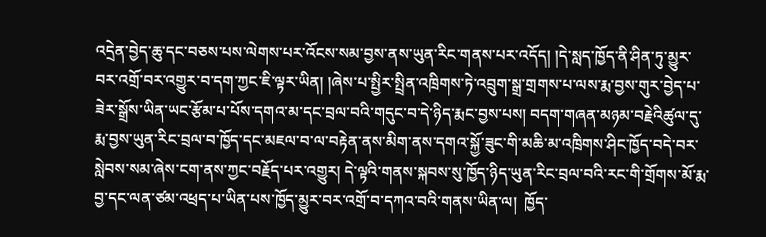འདྲེན་བྱེད་ཆུ་དང་བཅས་པས་ལེགས་པར་འོངས་སམ་བྱས་ནས་ཡུན་རིང་གནས་པར་འདོད། །དེ་སླད་ཁྱོད་ནི་ཤིན་ཏུ་མྱུར་བར་འགྲོ་བར་འགྱུར་བ་དག་ཀྱང་ཇི་ལྟར་ཡིན། །ཞེས་པ་སྤྱིར་སྤྲིན་འཁྲིགས་ཏེ་འབྲུག་སྒྲ་གྲགས་པ་ལས་རྨ་བྱས་གུར་བྱེད་པ་ཟེར་སྒྲོས་ཡིན་ཡང་རྩོམ་པ་པོས་དགའ་མ་དང་བྲལ་བའི་གདུང་བ་དེ་ཉིད་རྨང་བྱས་པས། བདག་གཞན་མཉམ་བརྗེའིཚུལ་དུ་རྨ་བྱས་ཡུན་རིང་བྲལ་བ་ཁྱོད་དང་མཇལ་བ་ལ་བརྟེན་ནས་མིག་ནས་དགའ་སྐྱོ་ཟུང་གི་མཆི་མ་འཁྲིགས་ཤིང་ཁྱོད་བདེ་བར་སླེབས་སམ་ཞེས་ངག་ནས་ཀྱང་བརྗོད་པར་འགྱུར། དེ་ལྟའི་གནས་སྐབས་སུ་ཁྱོད་ཉིད་ཡུན་རིང་བྲལ་བའི་རང་གི་གྲོགས་མོ་རྨ་བྱ་དང་ལན་ཙམ་འཕྲད་པ་ཡིན་པས་ཁྱོད་མྱུར་བར་འགྲོ་བ་དཀའ་བའི་གནས་ཡིན་ལ།  ཁྱོད་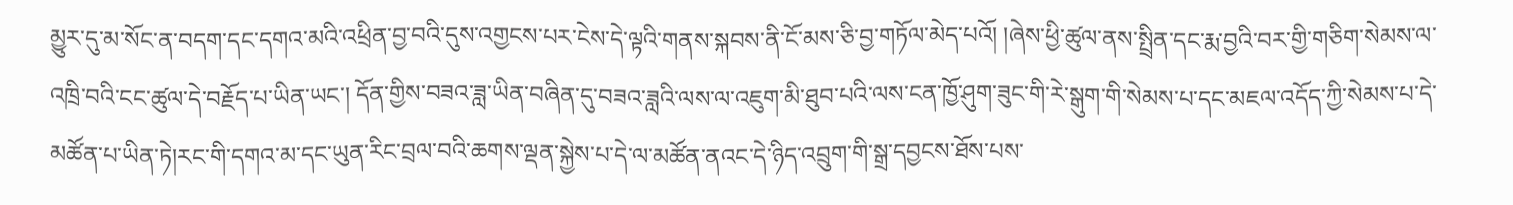མྱུར་དུ་མ་སོང་ན་བདག་དང་དགའ་མའི་འཕྲིན་བྱ་བའི་དུས་འགྱངས་པར་ངེས་དེ་ལྟའི་གནས་སྐབས་ནི་ངོ་མས་ཅི་བྱ་གཏོལ་མེད་པའོ། །ཞེས་ཕྱི་ཚུལ་ནས་སྤྲིན་དང་རྨ་བྱའི་བར་གྱི་གཅིག་སེམས་ལ་འཁྲི་བའི་ངང་ཚུལ་དེ་བརྗོད་པ་ཡིན་ཡང་། དོན་གྱིས་བཟའ་ཟླ་ཡིན་བཞིན་དུ་བཟའ་ཟླའི་ལས་ལ་འཇུག་མི་ཐུབ་པའི་ལས་ངན་ཁྱོ་ཤུག་ཟུང་གི་རེ་སྒུག་གི་སེམས་པ་དང་མཇལ་འདོད་ཀྱི་སེམས་པ་དེ་མཚོན་པ་ཡིན་ཏེ།རང་གི་དགའ་མ་དང་ཡུན་རིང་བྲལ་བའི་ཆགས་ལྡན་སྐྱེས་པ་དེ་ལ་མཚོན་ནའང་དེ་ཉིད་འབྲུག་གི་སྒྲ་དབྱངས་ཐོས་པས་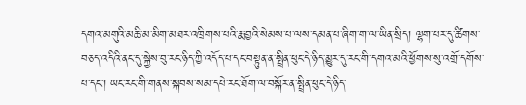དགའ་མགུའི་མཆི་མ་མིག་མཐར་འཁྲིགས་པའི་རྨ་བྱའི་སེམས་པ་ལས་དམན་པ་ཞིག་ག་ལ་ཡིན་སྲིད། ལྷག་པར་དུ་ཚིགས་བཅད་འདིའི་ནང་དུ་སྐྱེས་བུ་རང་ཉིད་ཀྱི་འདོད་པ་དང་བསྟུན་ན་སྤྲིན་ཕུང་དེ་ཉིད་མྱུར་དུ་རང་གི་དགའ་མའི་ཕྱོགས་སུ་འགྲོ་དགོས་པ་དང་། ཡང་རང་གི་གནས་སྐབས་སམ་དཔེ་རང་ཐོག་ལ་བསྐོར་ན་སྤྲིན་ཕུང་དེ་ཉིད་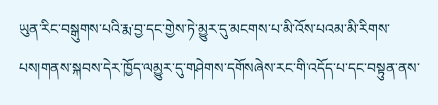ཡུན་རིང་བསྒུགས་པའི་རྨ་བྱ་དང་གྱེས་ཏེ་མྱུར་དུ་མངགས་པ་མི་འོས་པའམ་མི་རིགས་པས།གནས་སྐབས་དེར་ཁྱོད་ལམྱུར་དུ་གཤེགས་དགོསཞེས་རང་གི་འདོད་པ་དང་བསྟུན་ནས་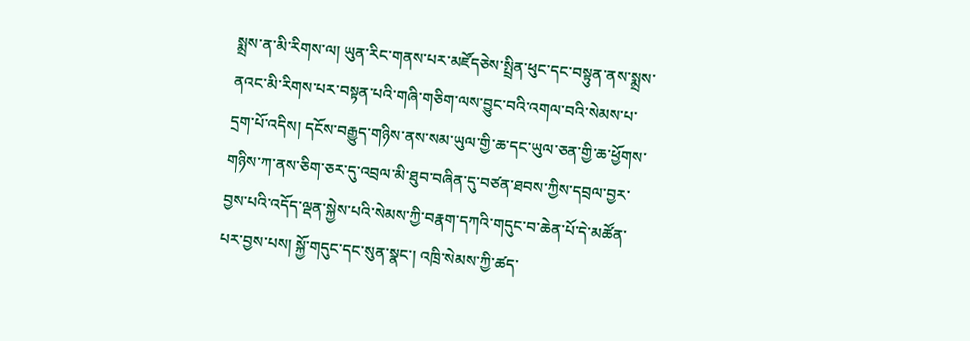སྨྲས་ན་མི་རིགས་ལ། ཡུན་རིང་གནས་པར་མཛོདཅེས་སྤྲིན་ཕུང་དང་བསྟུན་ནས་སྨྲས་ནའང་མི་རིགས་པར་བསྟན་པའི་གཞི་གཅིག་ལས་བྱུང་བའི་འགལ་བའི་སེམས་པ་དྲག་པོ་འདིས། དངོས་བརྒྱུད་གཉིས་ནས་སམ་ཡུལ་གྱི་ཆ་དང་ཡུལ་ཅན་གྱི་ཆ་ཕྱོགས་གཉིས་ཀ་ནས་ཅིག་ཅར་དུ་འབྲལ་མི་ཐུབ་བཞིན་དུ་བཙན་ཐབས་ཀྱིས་དབྲལ་བྱར་བྱས་པའི་འདོད་ལྡན་སྐྱེས་པའི་སེམས་ཀྱི་བརྣག་དཀའི་གདུང་བ་ཆེན་པོ་དེ་མཚོན་པར་བྱས་པས། སྐྱོ་གདུང་དང་སུན་སྣང་། འཁྲི་སེམས་ཀྱི་ཚད་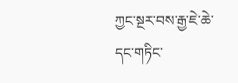ཀྱང་སྔར་བས་རྒྱ་ཇེ་ཆེ་དང་གཏིང་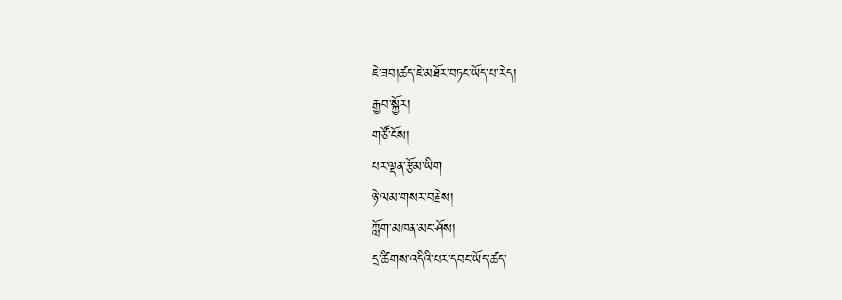ཇེ་ཟབ།ཚད་ཇེ་མཐོར་བཏང་ཡོད་པ་རེད།
རྒྱབ་སྐྱོར།
གཙོ་ངོས།
པར་ལྡན་རྩོམ་ཡིག
ཉེ་ལམ་གསར་བརྗེས།
ཀློག་མཁན་མང་ཤོས།
དྲ་ཚིགས་འདིའི་པར་དབང་ཡོད་ཚད་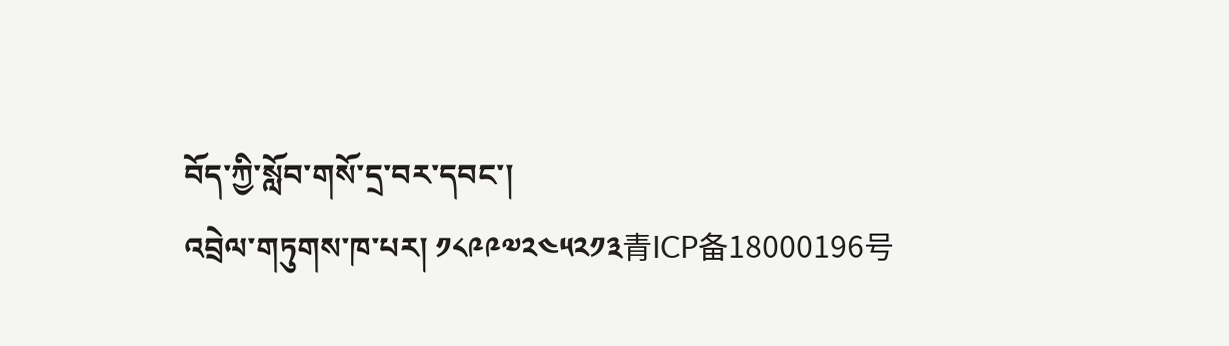བོད་ཀྱི་སློབ་གསོ་དྲ་བར་དབང་།
འབྲེལ་གཏུགས་ཁ་པར། ༡༨༩༩༧༢༤༥༢༡༣青ICP备18000196号